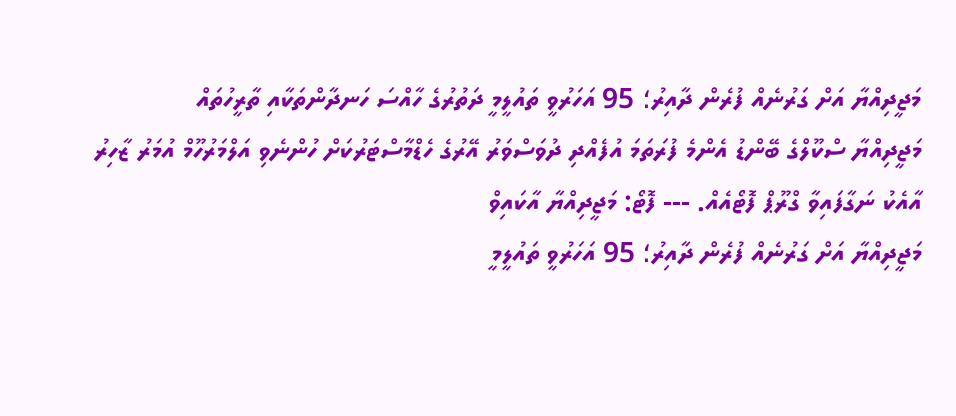މަޖީދިއްޔާ އަށް ގަރުނެއް ފުރެން ދާއިރު؛ 95 އަހަރުވީ ތައުލީމީ ދަތުރުގެ ހާއްސަ ހަނދާންތަކާއި ތާރީހުތައް
މަޖީދިއްޔާ ސްކޫލްގެ ބޭންޑު އެންމެ ފުރަތަމަ އުފެއްދި ދުވަސްވަރު އޭރުގެ ހެޑްމާސްޓަރުކަށް ހުންނެވި އަލްމަރުހޫމް އުމަރު ޒާހިރު އާއެކު ނަގާފައިވާ ގްރޫޕް ފޮޓޯއެއް. --- ފޮޓޯ: މަޖީދިއްޔާ އާކައިވް
މަޖީދިއްޔާ އަށް ގަރުނެއް ފުރެން ދާއިރު؛ 95 އަހަރުވީ ތައުލީމީ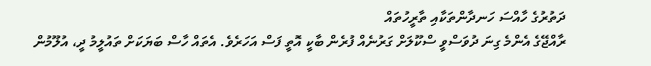ދަތުރުގެ ހާއްސަ ހަނދާންތަކާއި ތާރީހުތައް
ރާއްޖޭގެ އެންމެ ގިނަ ދުވަސްވީ ސްކޫލަށް ގަރުނެއް ފުރެން ބާކީ އޮތީ ފަސް އަހަރެވެ. އެތައް ހާސް ބަޔަކަށް ތައުލީމު ދީ، އުލޫމުން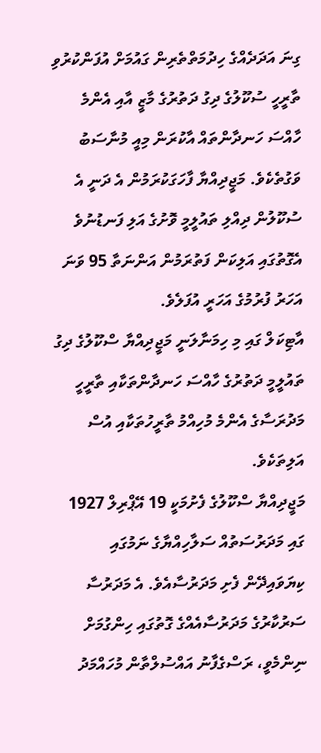ގިނަ އަދަދެއްގެ ހިދުމަތްތެރިން ގައުމަށް އުފަންކުރުވި ތާރީހީ ސުކޫލުގެ ދިގު ދަތުރުގެ މާޒީ އާއި އެންމެ ހާއްސަ ހަނދާންތައް އާކުރަން މިއީ މުނާސަބު ވަގުތެކެވެ. މަޖީދިއްޔާ ފާހަގަކުރަމުން އެ ދަނީ އެ ސުކޫލުން ދިއްލި ތައުލީމީ ވޮށުގެ އަލި ފަނޑުނުވެ އެގޮތުގައި އަލިކަން ފަތުރަމުން އަންނަތާ 95 ވަނަ އަހަރު ފުރުމުގެ އަހަރީ އުފަލެވެ.
އާޓިކަލް ގައި މި ހިމަނާލަނީ މަޖީދިއްޔާ ސްކޫލުގެ ދިގު ތައުލީމީ ދަތުރުގެ ހާއްސަ ހަނދާންތަކާއި ތާރީހީ މަދުރަސާގެ އެންމެ މުހިއްމު ތާރީހުތަކާއި އުސް އަލިތަކެވެ.
މަޖީދިއްޔާ ސްކޫލުގެ ފެށުމަކީ 19 އޭޕްރިލް 1927 ގައި މަދަރުސަތުއް ސަލާހިއްޔާގެ ނަމުގައި ކިޔަވައިދޭން ފެށި މަދަރުސާއެވެ. އެ މަދަރުސާ ސަރުކާރުގެ މަދަރުސާއެއްގެ ގޮތުގައި ހިންގުމަށް ނިންމެވީ، ރަސްގެފާނު އައްސުލްތާން މުހައްމަދު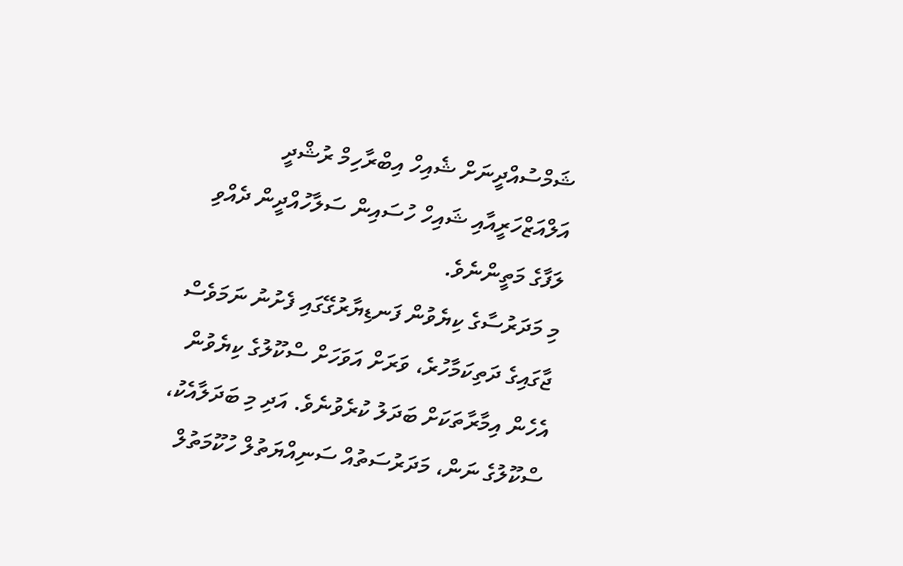ޝަމްސުއްދީނަށް ޝެއިހް އިބްރާހިމް ރުޝްދީ އަލްއަޒްހަރީއާއި ޝައިހް ހުސައިން ސަލާހުއްދީން ދެއްވި ލަފާގެ މަތީންނެވެ.
މި މަދަރުސާގެ ކިޔެވުން ފަނޑިޔާރުގޭގައި ފެށުނު ނަމަވެސް ޖާގައިގެ ދަތިކަމާހުރެ، ވަރަށް އަވަހަށް ސްކޫލުގެ ކިޔެވުން އެހެން އިމާރާތަކަށް ބަދަލު ކުރެވުނެވެ. އަދި މި ބަދަލާއެކު، ސްކޫލުގެ ނަން، މަދަރުސަތުއް ސަނިއްޔަތުލް ހުކޫމަތުލް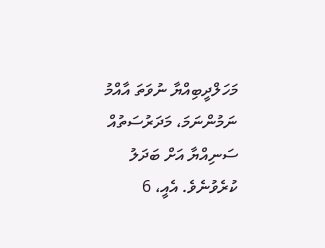މަހަލްދީބިއްޔާ ނުވަތަ އާއްމު ނަމުންނަމަ، މަދަރުސަތުއް ސަނިއްޔާ އަށް ބަދަލު ކުރެވުނެވެ. އެއީ، 6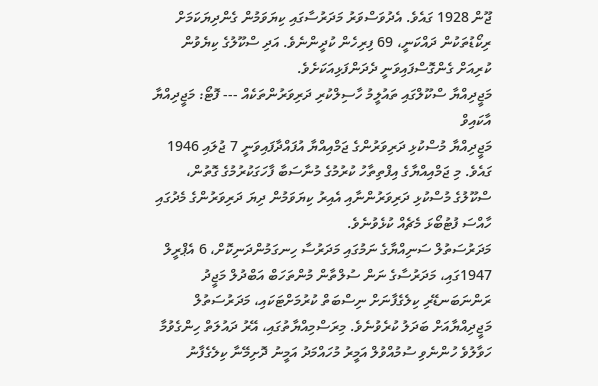ޖޫން 1928 ގައެވެ. އެދުވަސްވަރު މަދަރުސާގައި ކިޔަވަމުން ގެންދިޔަކަމަށް ރިކޯޑުތަކުން ދައްކަނީ، 69 ފިރިހެން ކުދީންނެވެ. އަދި ސްކޫލުގެ ކިޔެވުން ކުރިއަށް ގެންގޮސްފައިވަނީ ދެދަންފަޅިއަކަށެވެ.
މަޖީދިއްޔާ ސްކޫލްގައި ތައުލީމު ހާސިލްކުރި ދަރިވަރުންތަކެއް --- ފޮޓޯ: މަޖީދިއްޔާ އާކައިވް
މަޖީދިއްޔާ މުސްކުޅި ދަރިވަރުންގެ ޖަމްއިއްޔާ އުފައްދާފައިވަނީ 7 ޖުލައި 1946 ގައެވެ. މި ޖަމްއިއްޔާގެ އިފްތިތާހު ކުރުމުގެ މުނާސަބާ ފާހަގަކުރުމުގެ ގޮތުން، ސްކޫލުގެ މުސްކުޅި ދަރިވަރުންނާއި އެއިރު ކިޔަވަމުން ދިޔަ ދަރިވަރުންގެ މެދުގައި ހާއްސަ ފުޓުބޯޅަ މެޗެއް ކުޅެވުނެވެ.
މަދަރުސަތުލް ސަނިއްޔާގެ ނަމުގައި މަދަރުސާ ހިނގަމުންދަނިކޮށް، 6 އެޕްރީލް 1947ގައި، މަދަރުސާގެ ނަން ސުލްތާން މުންތަހަބް އަބްދުލް މަޖީދު ރަންނަބަނޑޭރި ކިލެގެފާނަށް ނިސްބަތް ކުރުމަށްޓަކައި، މަދަރުސަތުލް މަޖީދިއްޔާއަށް ބަދަލު ކުރެވުނެވެ. މިރަސްމިއްޔާތުގައި، އޭރު ދައުލަތް ހިންގެވުމާ ހަވާލުވެ ހުންނެވި ސުމުއްވުލް އަމީރު މުހައްމަދު އަމީނު ދޮށިމޭނާ ކިލެގެފާނު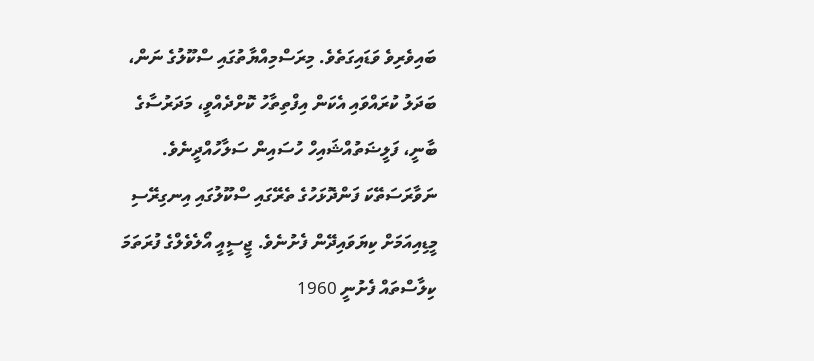ބައިވެރިވެ ވަޑައިގަތެވެ. މިރަސްމިއްޔާތުގައި ސްކޫލުގެ ނަން، ބަދަލު ކުރައްވައި އެކަން އިފްތިތާހު ކޮށްދެއްވީ، މަދަރުސާގެ ބާނީ، ފަލީޟަތުއްޝައިހް ހުސައިން ސަލާހުއްދީނެވެ.
ނަވާރަސަތޭކަ ފަންދޮޅަހުގެ ތެރޭގައި ސްކޫލުގައި އިނގިރޭސި މީޑިއިއަމަށް ކިޔަވައިދޭން ފެށުނެވެ. ޖީސީއީ އޯލެވެލްގެ ފުރަތަމަ ކިލާސްތައް ފެށުނީ 1960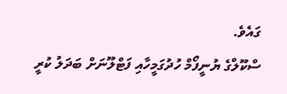ގައެވެ.
ސްކޫލްގެ ޔުނީފޯމް ހުދުގަމީހާއި ފަޓްލޫނަށް ބަދަލު ކުރީ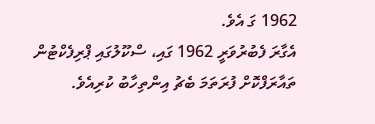1962 ގަ އެވެ.
އެގާރަ ފެބުރުވަރީ 1962 ގައި، ސްކޫލުގައި ޕްރިފެކްޓުން ތައާރަފްކޮށް ފުރަތަމަ ބެޗު އިންތިހާބު ކުރިއެވެ.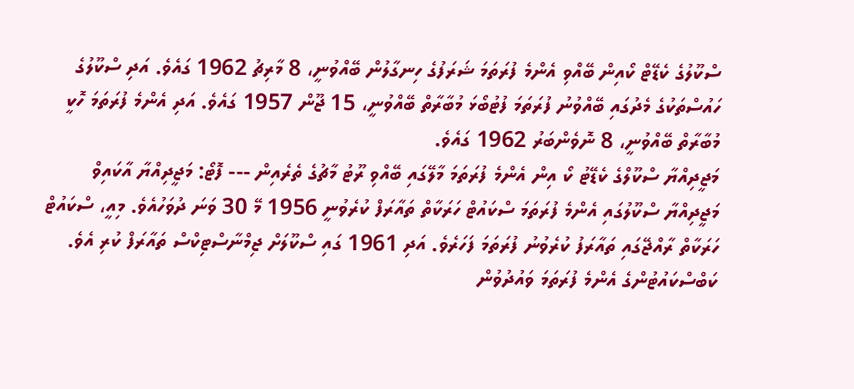ސްކޫލުގެ ކެޑޭޓް ކޯއިން ބޭއްވި އެންމެ ފުރަތަމަ ޝަރަފުގެ ހިނގާލުން ބޭއްވުނީ، 8 މާރިޗު 1962 ގައެވެ. އަދި ސްކޫލުގެ ހައުސްތަކުގެ މެދުގައި ބޭއްވުނު ފުރަތަމަ ފުޓުބޯޅަ މުބާރާތް ބޭއްވުނީ، 15 ޖޫން 1957 ގައެވެ. އަދި އެންމެ ފުރަތަމަ ހޮކީ މުބާރާތް ބޭއްވުނީ، 8 ނޮވެންބަރު 1962 ގައެވެ.
މަޖީދިއްޔާ ސްކޫލްގެ ކެޑޭޓު ކޯ އިން އެންމެ ފުރަތަމަ މާލޭގައި ބޭއްވި ރޫޓު މާޗުގެ ތެރެއިން --- ފޮޓޯ: މަޖީދިއްޔާ އާކައިވް
މަޖީދިއްޔާ ސްކޫލުގައި އެންމެ ފުރަތަމަ ސްކައުޓް ހަރަކާތް ތައާރަފް ކުރެވުނީ 1956 މޭ 30 ވަނަ ދުވަހުއެވެ. މިއީ، ސްކައުޓް ހަރަކާތް ރާއްޖޭގައި ތައާރަފު ކުރެވުނު ފުރަތަމަ ފަހަރެވެ. އަދި 1961 ގައި ސްކޫލަށް ޖިމްނާސްޓިކްސް ތައާރަފް ކުރި އެވެ. ކަބްސްކައުޓުންގެ އެންމެ ފުރަތަމަ ވައުދުވުން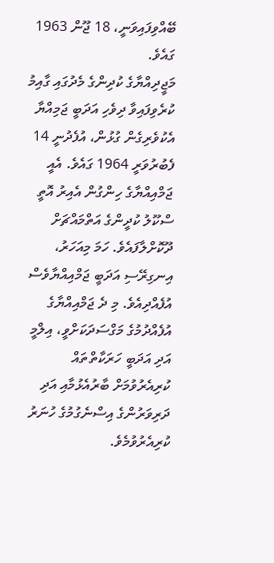ބޭއްވިފައިވަނީ، 18 ޖޫން 1963 ގައެވެ.
މަޖީދިއްޔާގެ ކުދިންގެ މެދުގައި ގާއިމު ކުރެވިފައިވާ ދިވެހި އަދަބީ ޖަމިއްޔާ އެކުވެރިގެން ގުޅުން، އުފެދުނީ 14 ފެބުރުވަރީ 1964 ގައެވެ. އެއީ ޖަމްއިއްޔާގެ ހިންގުން އެއިރު އޮތީ ސްކޫލު ކުދީންގެ އަތްމައްޗަށް ދޫކޮށްލާފައެވެ. ހަމަ މިއަހަރު، އިނގިރޭސި އަދަބީ ޖަމްއިއްޔާވެސް އުފެއްދިއެވެ. މި ދެ ޖަމްއިއްޔާގެ އުފެއްދުމުގެ މަގްސަދަކަށްވީ، އިލްމީ އަދި އަދަބީ ހަރަކާތްތައް ކުރިއެރުވުމަށް ބާރުއެޅުމާއި އަދި ދަރިވަރުންގެ އިސްނެގުމުގެ ހުނަރު ކުރިއެރުވުމެވެ.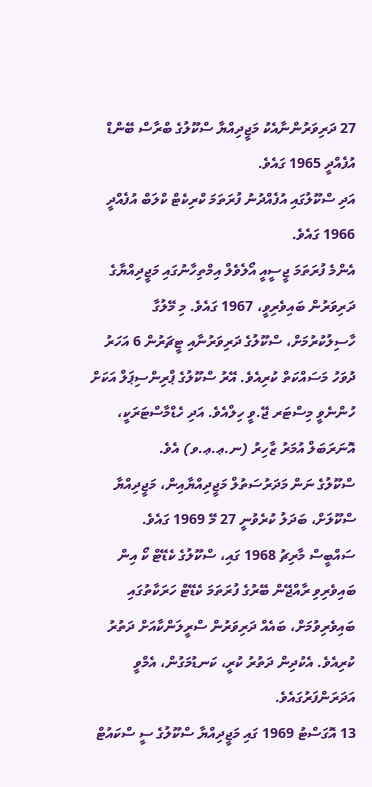27 ދަރިވަރުންނާއެކު މަޖީދިއްޔާ ސްކޫލުގެ ބްރާސް ބޭންޑް އުފެއްދީ 1965 ގައެވެ.
އަދި ސްކޫލުގައި އުފެއްދުނު ފުރަތަމަ ކްރިކެޓް ކްލަބް އުފެއްދީ 1966 ގައެވެ.
އެންމެ ފުރަތަމަ ޖީސީއީ އޯލެވެލް އިމްތިހާނުގައި މަޖީދިއްޔާގެ ދަރިވަރުން ބައިވެރިވީ، 1967 ގައެވެ. މި މޭލުގާ ހާސިލުކުރުމަށް، ސްކޫލުގެ ދަރިވަރުނާއި ޓީޗަރުން 6 އަހަރު ދުވަހު މަސައްކަތް ކުރިއެވެ. އޭރު ސްކޫލުގެ ޕްރިންސިޕަލް އަކަށް ހުންނެވީ މިސްޓަރ ޖޭ.ވީ ހިލްއެވެ. އަދި ހެޑްމާސްޓަރަކީ، އޮނަރަބަލް އުމަރު ޒާހިރު (ނ.ޢ.ޢ.ވ) އެވެ.
ސްކޫލުގެ ނަން މަދަރުސަތުލް މަޖީދިއްޔާއިން، މަޖީދިއްޔާ ސްކޫލަށް، ބަދަލު ކުރެވުނީ 27 މޭ 1969 ގައެވެ.
ސައްބީސް މާރިޗު 1968 ގައި، ސްކޫލުގެ ކެޑޭޓް ކޯ އިން ބައިވެރިވި ރާއްޖޭން ބޭރުގެ ފުރަތަމަ ކެޑޭޓް ހަރަކާތުގައި ބައިވެރިވުމަށް، ބައެއް ދަރިވަރުން ސްރީލަންކާއަށް ދަތުރު ކުރިއެވެ. އެކުދިން ދަތުރު ކުރީ، ކަނޑުމަގުން، އެމްވީ އަދަރަންފަރުގައެވެ.
13 އޮގަސްޓު 1969 ގައި މަޖީދިއްޔާ ސްކޫލުގެ ސީ ސްކައުޓް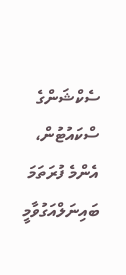ސެކްޝަންގެ ސްކައުޓުން، އެންމެ ފުރަތަމަ ބައިނަލްއަގުވާމީ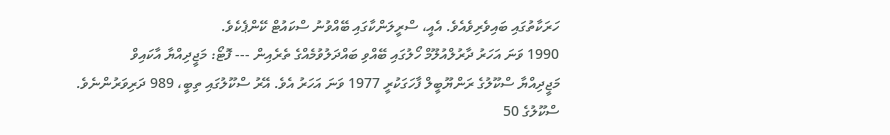ހަރަކާތުގައި ބައިވެރިވެއެވެ. އެއީ، ސްރީލަންކާގައި ބޭއްވުނު ސްކައުޓް ކޭންޕެކެވެ.
1990 ވަނަ އަހަރު ދާރުލްއުލޫމް ހޯލުގައި ބޭއްވި ބައްދަލުވުމެއްގެ ތެރެއިން --- ފޮޓޯ: މަޖީދިއްޔާ އާކައިވް
މަޖީދިއްޔާ ސްކޫލުގެ ރަންޔޫބީލް ފާހަގަކުރީ 1977 ވަނަ އަހަރު އެވެ. އޭރު ސްކޫލުގައި ތިބީ، 989 ދަރިވަރުންނެވެ. ސްކޫލުގެ 50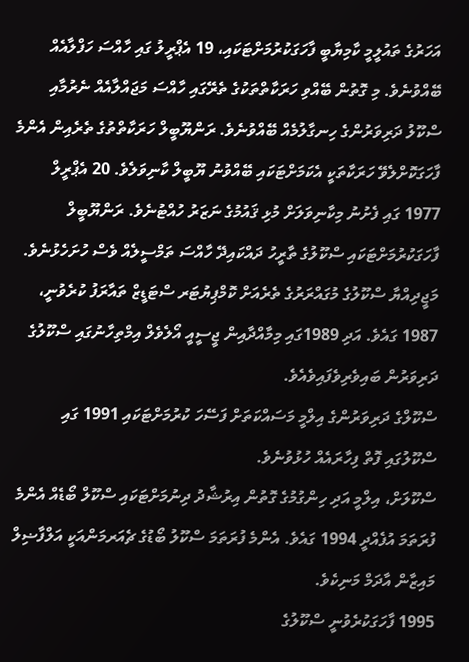އަހަރުގެ ތައުލީމީ ކާމިޔާބީ ފާހަގަކުރުމަށްޓަކައި، 19 އެޕްރީލު ގައި ހާއްސަ ހަފްލާއެއް ބޭއްވުނެވެ. މި ގޮތުން ބޭއްވި ހަރަކާތްތަކުގެ ތެރޭގައި ހާއްސަ މަޖައްލާއެއް ނެރުމާއި ސްކޫލު ދަރިވަރުންގެ ހިނގާލުމެއް ބޭއްވުނެވެ. ރަންޔޫބީލް ހަރަކާތްތުގެ ތެރެއިން އެންމެ ފާހަގަކޮށްލެވޭ ހަރަކާތަކީ އެކަމަށްޓަކައި ބޭއްވުނު ޔޫބީލް ކާނިވަލެވެ. 20 އެޕްރީލް 1977 ގައި ފެށުނު މިކާނިވަލަށް މުޅި ޤައުމުގެ ނަޒަރު ހުއްޓުނެވެ. ރަންޔޫބީލް ފާހަގަކުރުމަށްޓަކައި ސްކޫލުގެ ތާރީހު ދައްކައިދޭ ހާއްސަ ތަމްސީލެއް ވެސް ހުށަހެޅުނެވެ.
މަޖީދިއްޔާ ސްކޫލުގެ މުގައްރަރުގެ ތެރެއަށް ކޮމްޕިޔުޓަރ ސްޓަޑީޒް ތައާރަފު ކުރެވުނީ، 1987 ގައެވެ. އަދި 1989ގައި މިމާއްދާއިން ޖީސީއީ އޯލެވެލް އިމްތިހާނުގައި ސްކޫލުގެ ދަރިވަރުން ބައިވެރިވެފައިވެއެވެ.
ސްކޫލްގެ ދަރިވަރުންގެ އިލްމީ މަސައްކަތަށް ފަސޭހަ ކުރުމަށްޓަކައި 1991 ގައި ސްކޫލުގައި ފޮތް ފިހާރައެއް ހުޅުވުނެވެ.
ސްކޫލަށް، އިލްމީ އަދި ހިންގުމުގެ ގޮތުން އިރުޝާދު ދިނުމަށްޓަކައި ސްކޫލް ބޯޑެއް އެންމެ ފުރަތަމަ އުފެއްދީ 1994 ގައެވެ. އެންމެ ފުރަތަމަ ސްކޫލު ބޯޑުގެ ޗެއަރމަންއަކީ އަލްފާޟިލް މައިޒާން އާދަމް މަނިކެވެ.
1995 ފާހަގަކުރެވުނީ ސްކޫލުގެ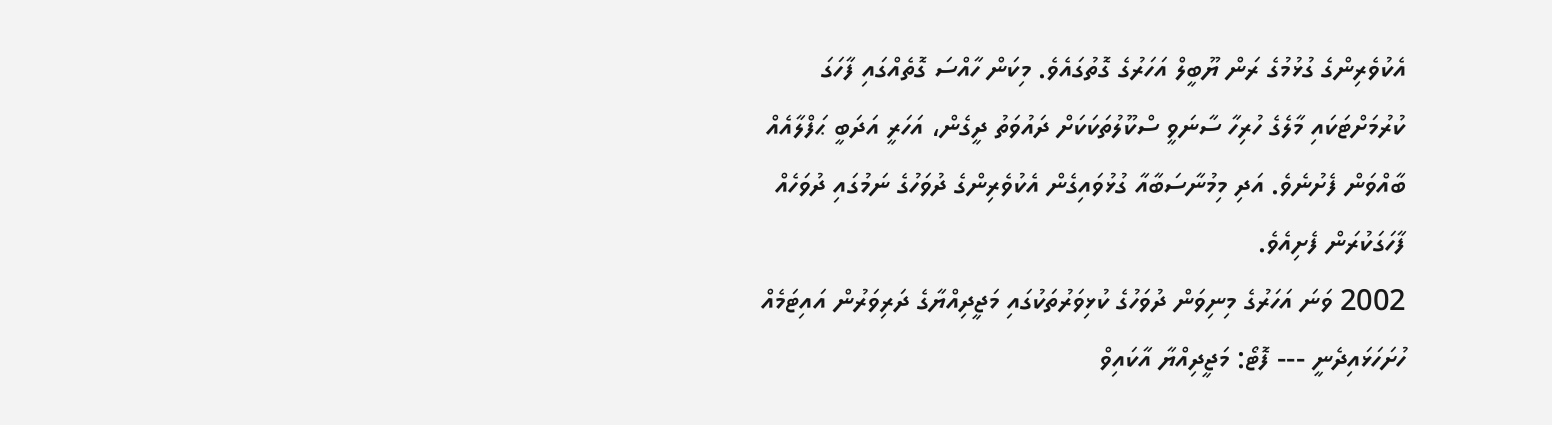އެކުވެރިންގެ ގުޅުމުގެ ރަން ޔޫބީލް އަހަރުގެ ގޮތުގައެވެ. މިކަން ހާއްސަ ގޮތެއްގައި ފާހަގަ ކުރުމަށްޓަކައި މާލެގެ ހުރިހާ ސާނަވީ ސްކޫލުތަކަކަށް ދައުވަތު ދީގެން، އަހަރީ އަދަބީ ޙަފްލާއެއް ބާއްވަން ފެށުނެވެ. އަދި މިމުނާސަބާއާ ގުޅުވައިގެން އެކުވެރިންގެ ދުވަހުގެ ނަމުގައި ދުވަހެއް ފާހަގަކުރަން ފެށިއެވެ.
2002 ވަނަ އަހަރުގެ މިނިވަން ދުވަހުގެ ކުޅިވަރުތަކުގައި މަޖީދިއްޔާގެ ދަރިވަރުން އައިޓަމެއް ހުށަހަޅައިދެނީ --- ފޮޓޯ: މަޖީދިއްޔާ އާކައިވް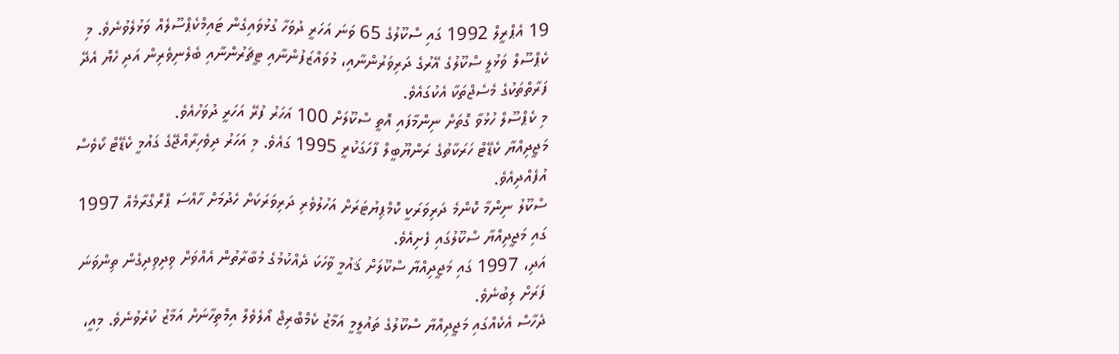19 އެޕްރީލް 1992 ގައި ސްކޫލުގެ 65 ވަނަ އަހަރީ ދުވަހާ ގުޅުވައިގެން ޓައިމްކެޕްސޫލެއް ވަޅުލެވުނެވެ. މި ކެޕްސޫލް ވަޅުލީ ސްކޫލުގެ އޭރުގެ ދަރިވަރުންނާއި، މުވައްޒަފުންނާއި ޓީޗަރުންނާއި ބެލެނިވެރިން އަދި ހެޔޮ އެދޭ ފަރާތްތަކުގެ މެސެޖްތަކާ އެކުގައެވެ.
މި ކެޕްސޫލް ހުޅުވާ ގޮތަށް ނިންމާފައި އޮތީ ސްކޫލަށް 100 އަހަރު ފުރޭ އަހަރީ ދުވަހުއެވެ.
މަޖީދިއްޔާ ކެޑޭޓް ހަރަކާތުގެ ރަންޔޫބީލް ފާހަގަކުރީ 1995 ގައެވެ. މި އަހަރު ދިވެހިރާއްޖޭގެ ގައުމީ ކެޑޭޓް ކޯވެސް އުފެއްދިއެވެ.
ސްކޫލު ނިންމާ ކޮންމެ ދަރިވަރަކީ ކޮމްޕިޔުޓަރަށް އަހުލުވެރި ދަރިވަރަކަށް ހެދުމަށް ހާއްސަ ޕްރޮގްރާމެއް 1997 ގައި މަޖީދިއްޔާ ސްކޫލުގައި ފެށިއެވެ.
އަދި، 1997 ގައި މަޖީދިއްޔާ ސްކޫލަށް ޤައުމީ ވާހަކަ ދެއްކުމުގެ މުބާރާތުން އެއްވަށް ވިދިވިދިގެން ތިންވަނަ ފަރަށް ލިބުނެވެ.
ދެހާސް އެކެއްގައި މަޖީދިއްޔާ ސްކޫލުގެ ތައުލީމީ އަމާޒު ކެމްބްރިޖް އޯލެވެލް އިމްތިހާނަށް އަމާޒު ކުރެވުނެވެ. މިއީ،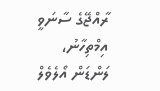ރާއްޖޭގެ ސާނަވީ އިމްތިހާނު، ލަންޑަން އޯލެވެލް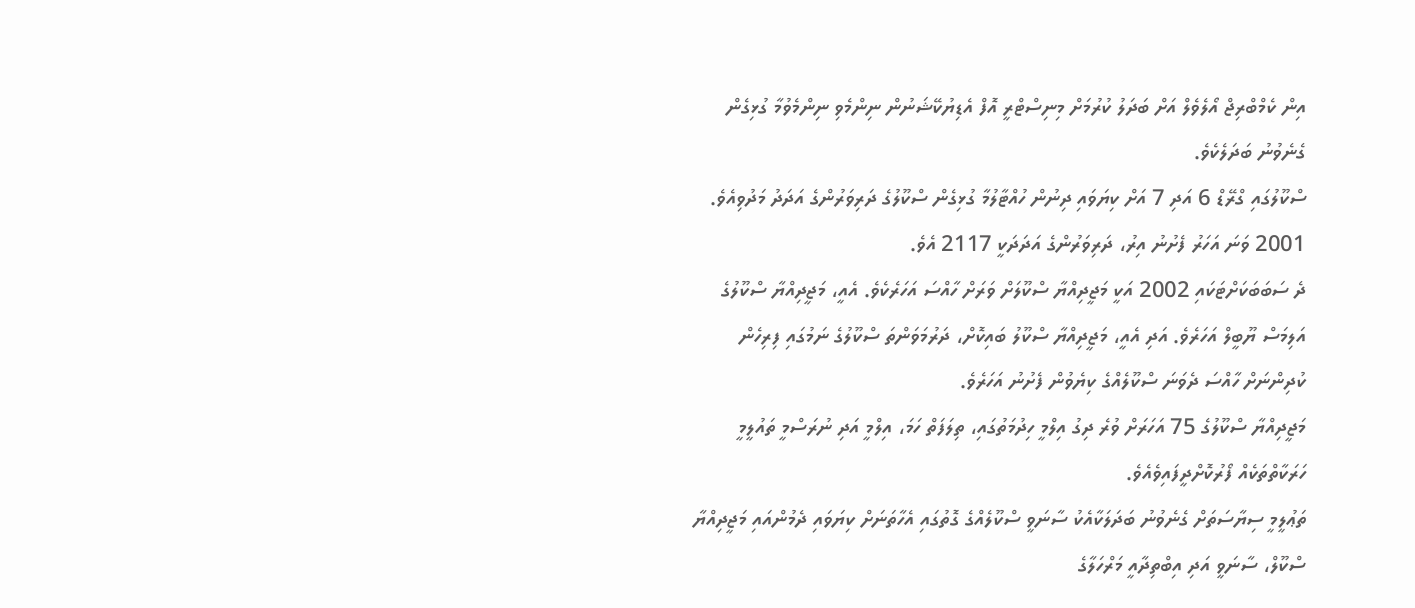އިން ކެމްބްރިޖް އޯލެވެލް އަށް ބަދަލު ކުރުމަށް މިނިސްޓްރީ އޮފް އެޑިޔުކޭޝަނުން ނިންމެވި ނިންމެވުމާ ގުޅިގެން ގެނެވުނު ބަދަލެކެވެ.
ސްކޫލުގައި ގްރޭޑް 6 އަދި 7 އަށް ކިޔަވައި ދިނުން ހުއްޓާލުމާ ގުޅިގެން ސްކޫލުގެ ދަރިވަރުންގެ އަދަދު މަދުވިއެވެ. 2001 ވަނަ އަހަރު ފެށުނު އިރު، ދަރިވަރުންގެ އަދަދަކީ 2117 އެވެ.
ދެ ސަބަބަކަށްޓަކައި 2002 އަކީ މަޖީދިއްޔާ ސްކޫލަށް ވަރަށް ހާއްސަ އަހަރެކެވެ. އެއީ، މަޖީދިއްޔާ ސްކޫލުގެ އަލިމަސް ޔޫބީލް އަހަރެވެ. އަދި އެއީ، މަޖީދިއްޔާ ސްކޫލު ބައިކޮށް، ދަރުމަވަންތަ ސްކޫލުގެ ނަމުގައި ފިރިހެން ކުދިންނަށް ހާއްސަ ދެވަނަ ސްކޫލެއްގެ ކިޔެވުން ފެށުނު އަހަރެވެ.
މަޖީދިއްޔާ ސްކޫލުގެ 75 އަހަރަށް ވުރެ ދިގު އިލްމީ ހިދުމަތުގައި، ތިލަފަތް ހަމަ، އިލްމީ އަދި ނުރަސްމީ ތައުލީމީ ހަރަކާތްތަކެއް ފޯރުކޮށްދީފައިވެއެވެ.
ތަޢުލީމީ ސިޔާސަތަށް ގެނެވުނު ބަދަލަކާއެކު ސާނަވީ ސްކޫލެއްގެ ގޮތުގައި އެހާތަނަށް ކިޔަވައި ދެމުންއައި މަޖީދިއްޔާ ސްކޫލް، ސާނަވީ އަދި އިބްތިދާއީ މަރްހަލާގެ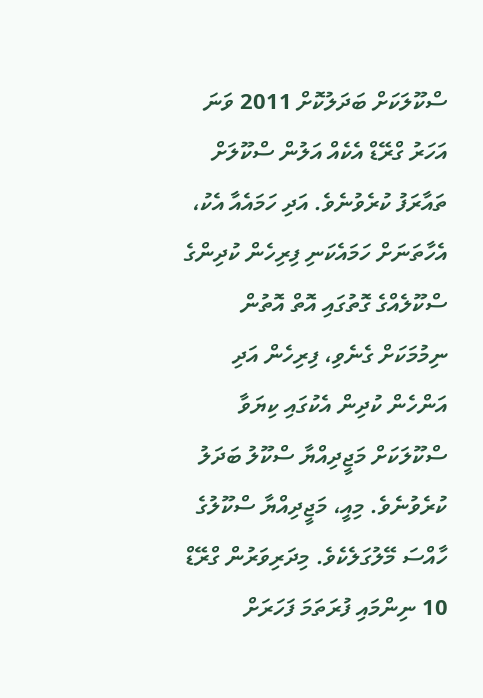ސްކޫލަކަށް ބަދަލުކޮށް 2011 ވަނަ އަހަރު ގްރޭޑް އެކެއް އަލުން ސްކޫލަށް ތައާރަފު ކުރެވުނެވެ. އަދި ހަމައެއާ އެކު، އެހާތަނަށް ހަމައެކަނި ފިރިހެން ކުދިންގެ ސްކޫލެއްގެ ގޮތުގައި އޮތް އޮތުން ނިމުމަކަށް ގެނެވި، ފިރިހެން އަދި އަންހެން ކުދިން އެކުގައި ކިޔަވާ ސްކޫލަކަށް މަޖީދިއްޔާ ސްކޫލު ބަދަލު ކުރެވުނެވެ. މިއީ، މަޖީދިއްޔާ ސްކޫލުގެ ހާއްސަ މޭލުގަލެކެވެ. މިދަރިވަރުން ގްރޭޑް 10 ނިންމައި ފުރަތަމަ ފަހަރަށް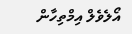އޯލެވެލް އިމްތިހާން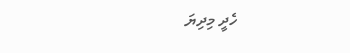ހެދީ މިދިޔަ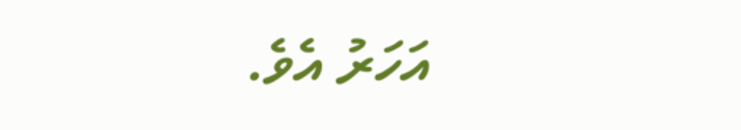އަހަރު އެވެ.